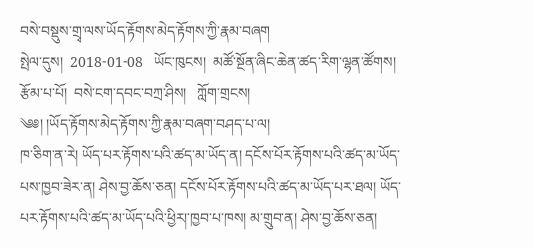བསེ་བསྡུས་གྲྭ་ལས་ཡོད་རྟོགས་མེད་རྟོགས་ཀྱི་རྣམ་བཞག
སྤེལ་དུས།  2018-01-08   ཡོང་ཁུངས།  མཚོ་སྔོན་ཞིང་ཆེན་ཚད་རིག་ལྷན་ཚོགས།     རྩོམ་པ་པོ།  བསེ་ངག་དབང་བཀྲ་ཤིས།   ཀློག་གྲངས།
༄༅། །ཡོད་རྟོགས་མེད་རྟོགས་ཀྱི་རྣམ་བཞག་བཤད་པ་ལ།
ཁ་ཅིག་ན་རེ། ཡོད་པར་རྟོགས་པའི་ཚད་མ་ཡོད་ན། དངོས་པོར་རྟོགས་པའི་ཚད་མ་ཡོད་པས་ཁྱབ་ཟེར་ན། ཤེས་བྱ་ཆོས་ཅན། དངོས་པོར་རྟོགས་པའི་ཚད་མ་ཡོད་པར་ཐལ། ཡོད་པར་རྟོགས་པའི་ཚད་མ་ཡོད་པའི་ཕྱིར།་ཁྱབ་པ་ཁས། མ་གྲུབ་ན། ཤེས་བྱ་ཆོས་ཅན།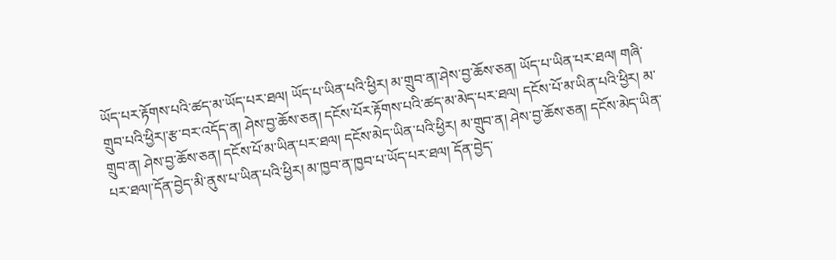ཡོད་པར་རྟོགས་པའི་ཚད་མ་ཡོད་པར་ཐལ། ཡོད་པ་ཡིན་པའི་ཕྱིར། མ་གྲུབ་ན།་ཤེས་བྱ་ཆོས་ཅན། ཡོད་པ་ཡིན་པར་ཐལ། གཞི་གྲུབ་པའི་ཕྱིར།་རྩ་བར་འདོད་ན། ཤེས་བྱ་ཆོས་ཅན། དངོས་པོར་རྟོགས་པའི་ཚད་མ་མེད་པར་ཐལ། དངོས་པོ་མ་ཡིན་པའི་ཕྱིར། མ་གྲུབ་ན། ཤེས་བྱ་ཆོས་ཅན། དངོས་པོ་མ་ཡིན་པར་ཐལ། དངོས་མེད་ཡིན་པའི་ཕྱིར། མ་གྲུབ་ན། ཤེས་བྱ་ཆོས་ཅན། དངོས་མེད་ཡིན་པར་ཐལ།་དོན་བྱེད་མི་ནུས་པ་ཡིན་པའི་ཕྱིར། མ་ཁྱབ་ན་ཁྱབ་པ་ཡོད་པར་ཐལ། དོན་བྱེད་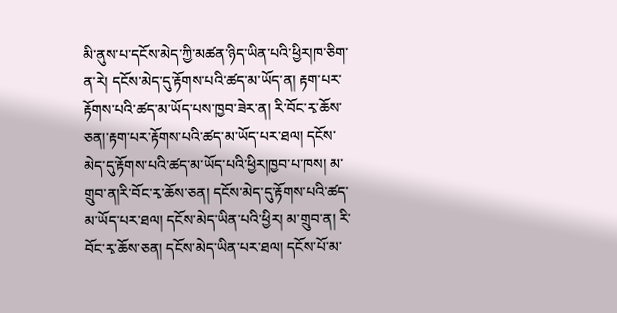མི་ནུས་པ་དངོས་མེད་ཀྱི་མཚན་ཉིད་ཡིན་པའི་ཕྱིར།ཁ་ཅིག་ན་རེ། དངོས་མེད་དུ་རྟོགས་པའི་ཚད་མ་ཡོད་ན། རྟག་པར་རྟོགས་པའི་ཚད་མ་ཡོད་པས་ཁྱབ་ཟེར་ན། རི་བོང་རྭ་ཆོས་ཅན།་རྟག་པར་རྟོགས་པའི་ཚད་མ་ཡོད་པར་ཐལ། དངོས་མེད་དུ་རྟོགས་པའི་ཚད་མ་ཡོད་པའི་ཕྱིར།ཁྱབ་པ་ཁས། མ་གྲུབ་ན།རི་བོང་རྭ་ཆོས་ཅན། དངོས་མེད་དུ་རྟོགས་པའི་ཚད་མ་ཡོད་པར་ཐལ། དངོས་མེད་ཡིན་པའི་ཕྱིར། མ་གྲུབ་ན། རི་བོང་རྭ་ཆོས་ཅན། དངོས་མེད་ཡིན་པར་ཐལ། དངོས་པོ་མ་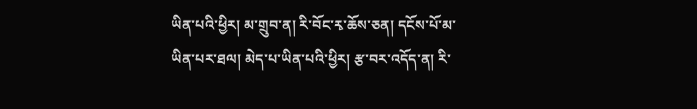ཡིན་པའི་ཕྱིར། མ་གྲུབ་ན། རི་བོང་རྭ་ཆོས་ཅན། དངོས་པོ་མ་ཡིན་པར་ཐལ། མེད་པ་ཡིན་པའི་ཕྱིར། རྩ་བར་འདོད་ན། རི་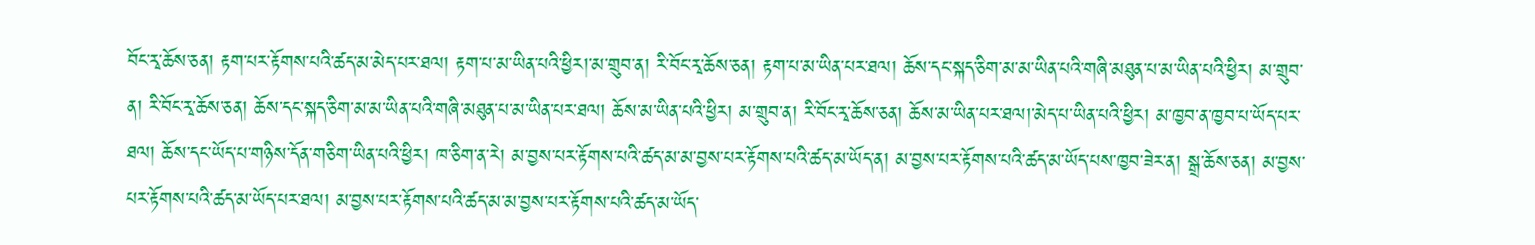བོང་རྭ་ཆོས་ཅན། རྟག་པར་རྟོགས་པའི་ཚད་མ་མེད་པར་ཐལ། རྟག་པ་མ་ཡིན་པའི་ཕྱིར།་མ་གྲུབ་ན། རི་བོང་རྭ་ཆོས་ཅན། རྟག་པ་མ་ཡིན་པར་ཐལ། ཆོས་དང་སྐད་ཅིག་མ་མ་ཡིན་པའི་གཞི་མཐུན་པ་མ་ཡིན་པའི་ཕྱིར། མ་གྲུབ་ན། རི་བོང་རྭ་ཆོས་ཅན། ཆོས་དང་སྐད་ཅིག་མ་མ་ཡིན་པའི་གཞི་མཐུན་པ་མ་ཡིན་པར་ཐལ། ཆོས་མ་ཡིན་པའི་ཕྱིར། མ་གྲུབ་ན། རི་བོང་རྭ་ཆོས་ཅན། ཆོས་མ་ཡིན་པར་ཐལ།་མེད་པ་ཡིན་པའི་ཕྱིར། མ་ཁྱབ་ན་ཁྱབ་པ་ཡོད་པར་ཐལ། ཆོས་དང་ཡོད་པ་གཉིས་དོན་གཅིག་ཡིན་པའི་ཕྱིར། ཁ་ཅིག་ན་རེ། མ་བྱས་པར་རྟོགས་པའི་ཚད་མ་མ་བྱས་པར་རྟོགས་པའི་ཚད་མ་ཡོད་ན། མ་བྱས་པར་རྟོགས་པའི་ཚད་མ་ཡོད་པས་ཁྱབ་ཟེར་ན། སྒྲ་ཆོས་ཅན། མ་བྱས་པར་རྟོགས་པའི་ཚད་མ་ཡོད་པར་ཐལ། མ་བྱས་པར་རྟོགས་པའི་ཚད་མ་མ་བྱས་པར་རྟོགས་པའི་ཚད་མ་ཡོད་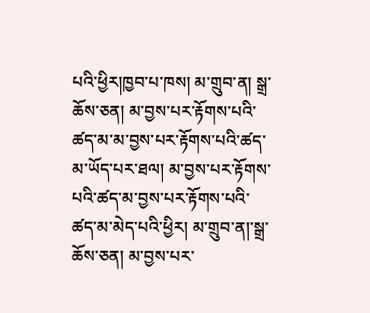པའི་ཕྱིར།ཁྱབ་པ་ཁས། མ་གྲུབ་ན། སྒྲ་ཆོས་ཅན། མ་བྱས་པར་རྟོགས་པའི་ཚད་མ་མ་བྱས་པར་རྟོགས་པའི་ཚད་མ་ཡོད་པར་ཐལ། མ་བྱས་པར་རྟོགས་པའི་ཚད་མ་བྱས་པར་རྟོགས་པའི་ཚད་མ་མེད་པའི་ཕྱིར། མ་གྲུབ་ན།་སྒྲ་ཆོས་ཅན། མ་བྱས་པར་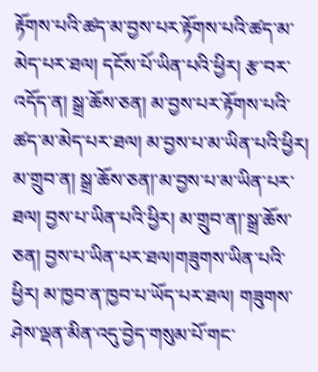རྟོགས་པའི་ཚད་མ་བྱས་པར་རྟོགས་པའི་ཚད་མ་མེད་པར་ཐལ། དངོས་པོ་ཡིན་པའི་ཕྱིར། རྩ་བར་འདོད་ན། སྒྲ་ཆོས་ཅན། མ་བྱས་པར་རྟོགས་པའི་ཚད་མ་མེད་པར་ཐལ། མ་བྱས་པ་མ་ཡིན་པའི་ཕྱིར། མ་གྲུབ་ན། སྒྲ་ཆོས་ཅན།་མ་བྱས་པ་མ་ཡིན་པར་ཐལ། བྱས་པ་ཡིན་པའི་ཕྱིར། མ་གྲུབ་ན།་སྒྲ་ཆོས་ཅན། བྱས་པ་ཡིན་པར་ཐལ།གཟུགས་ཡིན་པའི་ཕྱིར། མ་ཁྱབ་ན་ཁྱབ་པ་ཡོད་པར་ཐལ། གཟུགས་ཤེས་ལྡན་མིན་འདུ་བྱེད་གསུམ་པོ་གང་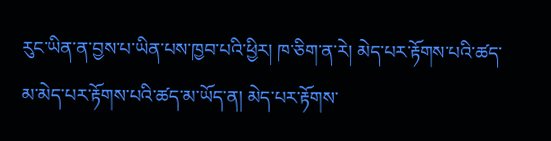རུང་ཡིན་ན་བྱས་པ་ཡིན་པས་ཁྱབ་པའི་ཕྱིར། ཁ་ཅིག་ན་རེ། མེད་པར་རྟོགས་པའི་ཚད་མ་མེད་པར་རྟོགས་པའི་ཚད་མ་ཡོད་ན། མེད་པར་རྟོགས་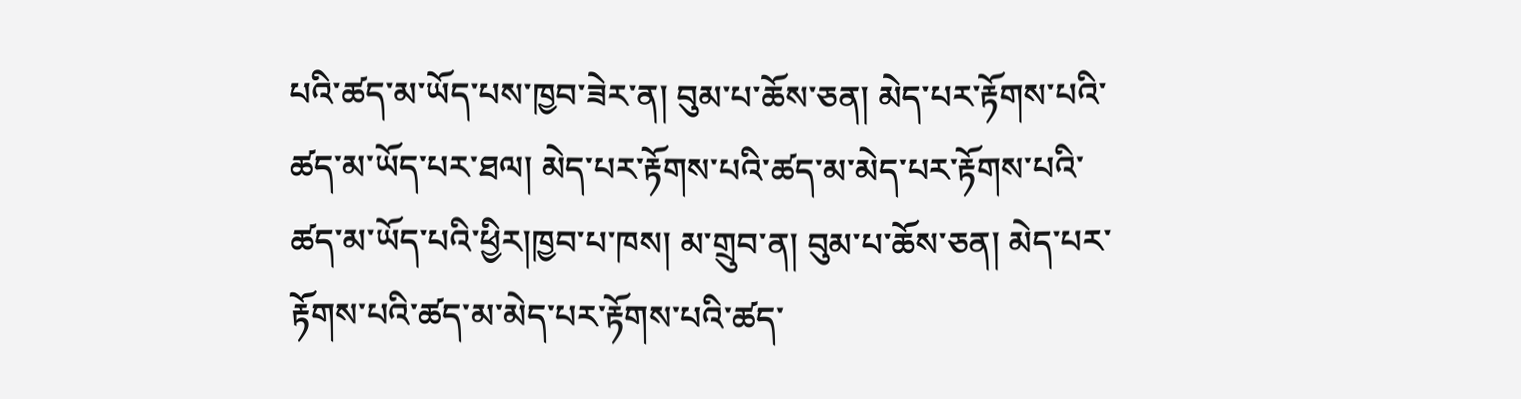པའི་ཚད་མ་ཡོད་པས་ཁྱབ་ཟེར་ན། བུམ་པ་ཆོས་ཅན། མེད་པར་རྟོགས་པའི་ཚད་མ་ཡོད་པར་ཐལ། མེད་པར་རྟོགས་པའི་ཚད་མ་མེད་པར་རྟོགས་པའི་ཚད་མ་ཡོད་པའི་ཕྱིར།ཁྱབ་པ་ཁས། མ་གྲུབ་ན། བུམ་པ་ཆོས་ཅན། མེད་པར་རྟོགས་པའི་ཚད་མ་མེད་པར་རྟོགས་པའི་ཚད་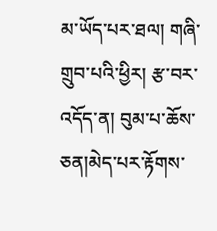མ་ཡོད་པར་ཐལ། གཞི་གྲུབ་པའི་ཕྱིར། རྩ་བར་འདོད་ན། བུམ་པ་ཆོས་ཅན།མེད་པར་རྟོགས་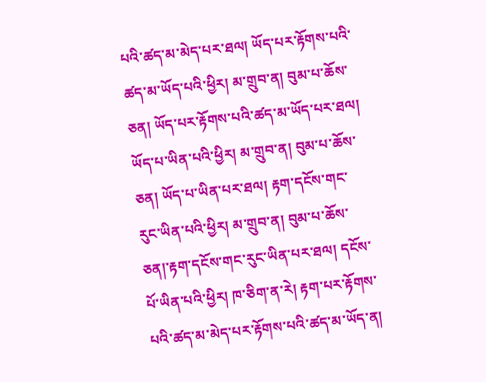པའི་ཚད་མ་མེད་པར་ཐལ། ཡོད་པར་རྟོགས་པའི་ཚད་མ་ཡོད་པའི་ཕྱིར། མ་གྲུབ་ན། བུམ་པ་ཆོས་ཅན། ཡོད་པར་རྟོགས་པའི་ཚད་མ་ཡོད་པར་ཐལ། ཡོད་པ་ཡིན་པའི་ཕྱིར། མ་གྲུབ་ན། བུམ་པ་ཆོས་ཅན། ཡོད་པ་ཡིན་པར་ཐལ། རྟག་དངོས་གང་རུང་ཡིན་པའི་ཕྱིར། མ་གྲུབ་ན། བུམ་པ་ཆོས་ཅན།་རྟག་དངོས་གང་རུང་ཡིན་པར་ཐལ། དངོས་པོ་ཡིན་པའི་ཕྱིར། ཁ་ཅིག་ན་རེ། རྟག་པར་རྟོགས་པའི་ཚད་མ་མེད་པར་རྟོགས་པའི་ཚད་མ་ཡོད་ན།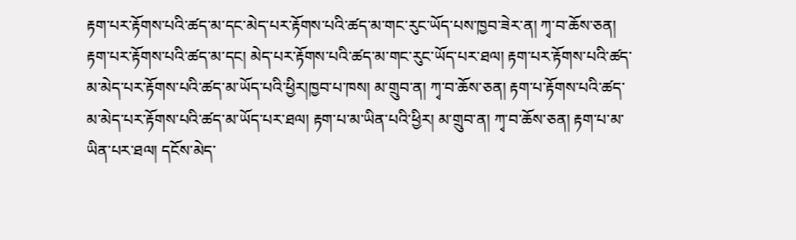རྟག་པར་རྟོགས་པའི་ཚད་མ་དང་མེད་པར་རྟོགས་པའི་ཚད་མ་གང་རུང་ཡོད་པས་ཁྱབ་ཟེར་ན། ཀྭ་བ་ཆོས་ཅན། རྟག་པར་རྟོགས་པའི་ཚད་མ་དང། མེད་པར་རྟོགས་པའི་ཚད་མ་གང་རུང་ཡོད་པར་ཐལ། རྟག་པར་རྟོགས་པའི་ཚད་མ་མེད་པར་རྟོགས་པའི་ཚད་མ་ཡོད་པའི་ཕྱིར།ཁྱབ་པ་ཁས། མ་གྲུབ་ན། ཀྭ་བ་ཆོས་ཅན། རྟག་པ་རྟོགས་པའི་ཚད་མ་མེད་པར་རྟོགས་པའི་ཚད་མ་ཡོད་པར་ཐལ། རྟག་པ་མ་ཡིན་པའི་ཕྱིར། མ་གྲུབ་ན། ཀྭ་བ་ཆོས་ཅན། རྟག་པ་མ་ཡིན་པར་ཐལ། དངོས་མེད་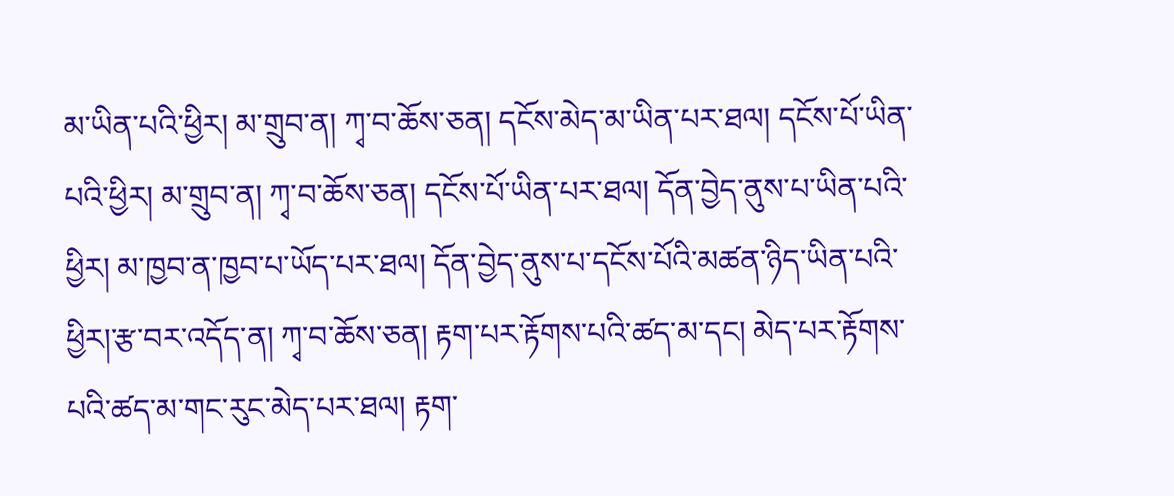མ་ཡིན་པའི་ཕྱིར། མ་གྲུབ་ན། ཀྭ་བ་ཆོས་ཅན། དངོས་མེད་མ་ཡིན་པར་ཐལ། དངོས་པོ་ཡིན་པའི་ཕྱིར། མ་གྲུབ་ན། ཀྭ་བ་ཆོས་ཅན། དངོས་པོ་ཡིན་པར་ཐལ། དོན་བྱེད་ནུས་པ་ཡིན་པའི་ཕྱིར། མ་ཁྱབ་ན་ཁྱབ་པ་ཡོད་པར་ཐལ། དོན་བྱེད་ནུས་པ་དངོས་པོའི་མཚན་ཉིད་ཡིན་པའི་ཕྱིར།་རྩ་བར་འདོད་ན། ཀྭ་བ་ཆོས་ཅན། རྟག་པར་རྟོགས་པའི་ཚད་མ་དང། མེད་པར་རྟོགས་པའི་ཚད་མ་གང་རུང་མེད་པར་ཐལ། རྟག་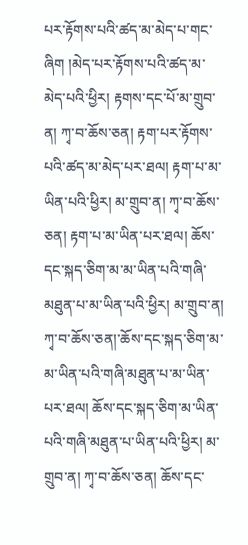པར་རྟོགས་པའི་ཚད་མ་མེད་པ་གང་ཞིག །མེད་པར་རྟོགས་པའི་ཚད་མ་མེད་པའི་ཕྱིར། རྟགས་དང་པོ་མ་གྲུབ་ན། ཀྭ་བ་ཆོས་ཅན། རྟག་པར་རྟོགས་པའི་ཚད་མ་མེད་པར་ཐལ། རྟག་པ་མ་ཡིན་པའི་ཕྱིར། མ་གྲུབ་ན། ཀྭ་བ་ཆོས་ཅན། རྟག་པ་མ་ཡིན་པར་ཐལ། ཆོས་དང་སྐད་ཅིག་མ་མ་ཡིན་པའི་གཞི་མཐུན་པ་མ་ཡིན་པའི་ཕྱིར། མ་གྲུབ་ན། ཀྭ་བ་ཆོས་ཅན།་ཆོས་དང་སྐད་ཅིག་མ་མ་ཡིན་པའི་གཞི་མཐུན་པ་མ་ཡིན་པར་ཐལ། ཆོས་དང་སྐད་ཅིག་མ་ཡིན་པའི་གཞི་མཐུན་པ་ཡིན་པའི་ཕྱིར། མ་གྲུབ་ན། ཀྭ་བ་ཆོས་ཅན། ཆོས་དང་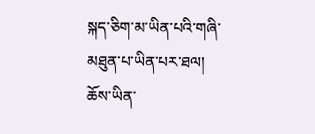སྐད་ཅིག་མ་ཡིན་པའི་གཞི་མཐུན་པ་ཡིན་པར་ཐལ། ཆོས་ཡིན་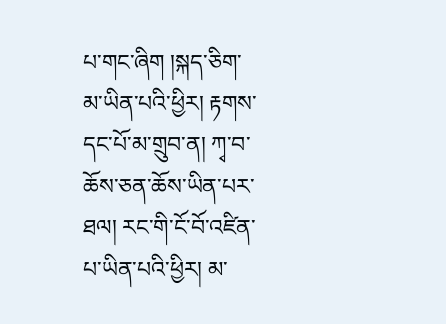པ་གང་ཞིག །སྐད་ཅིག་མ་ཡིན་པའི་ཕྱིར། རྟགས་དང་པོ་མ་གྲུབ་ན། ཀྭ་བ་ཆོས་ཅན་ཆོས་ཡིན་པར་ཐལ། རང་གི་ངོ་བོ་འཛིན་པ་ཡིན་པའི་ཕྱིར། མ་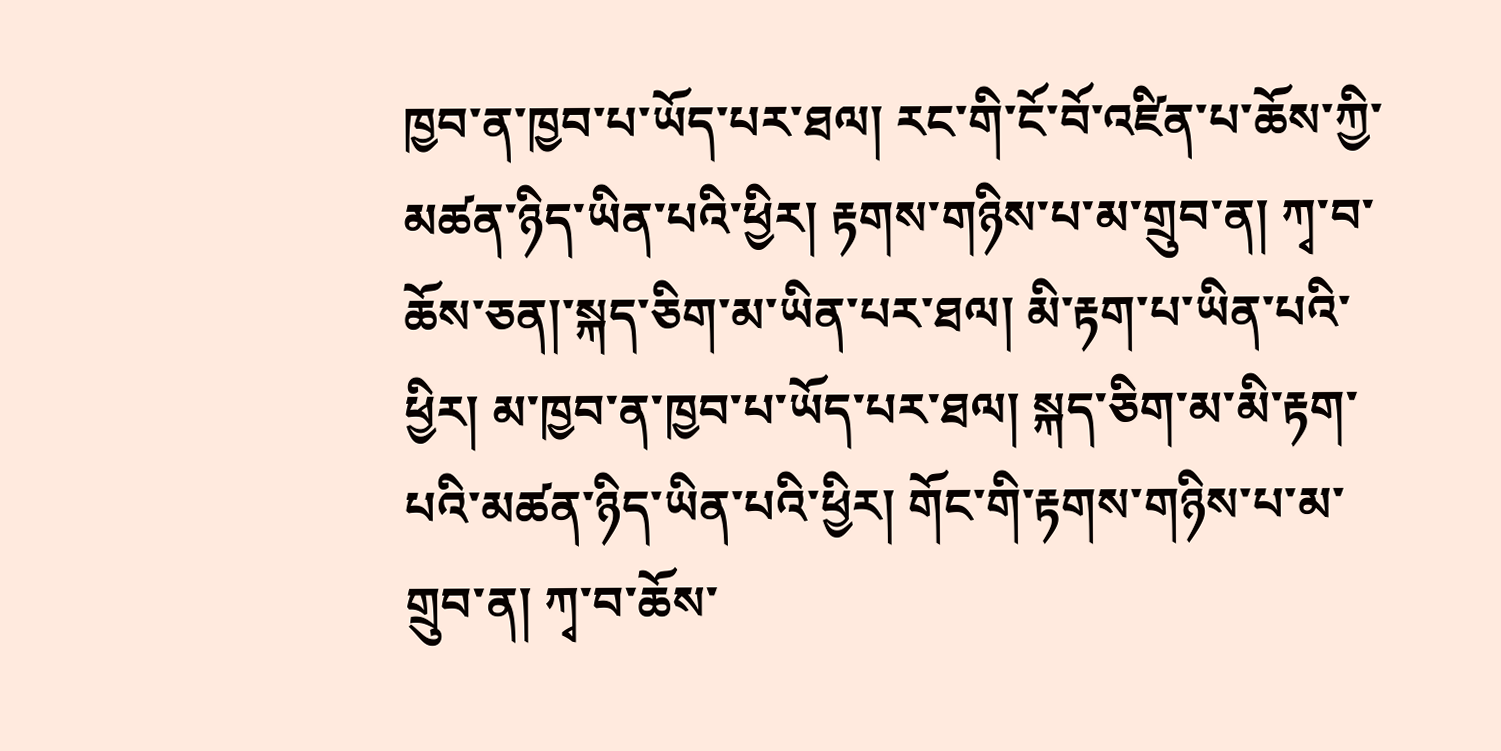ཁྱབ་ན་ཁྱབ་པ་ཡོད་པར་ཐལ། རང་གི་ངོ་བོ་འཛིན་པ་ཆོས་ཀྱི་མཚན་ཉིད་ཡིན་པའི་ཕྱིར། རྟགས་གཉིས་པ་མ་གྲུབ་ན། ཀྭ་བ་ཆོས་ཅན།་སྐད་ཅིག་མ་ཡིན་པར་ཐལ། མི་རྟག་པ་ཡིན་པའི་ཕྱིར། མ་ཁྱབ་ན་ཁྱབ་པ་ཡོད་པར་ཐལ། སྐད་ཅིག་མ་མི་རྟག་པའི་མཚན་ཉིད་ཡིན་པའི་ཕྱིར། གོང་གི་རྟགས་གཉིས་པ་མ་གྲུབ་ན། ཀྭ་བ་ཆོས་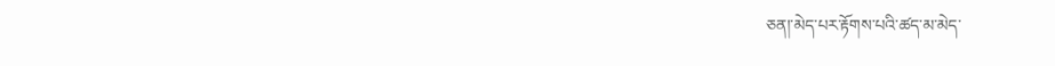ཅན།་མེད་པར་རྟོགས་པའི་ཚད་མ་མེད་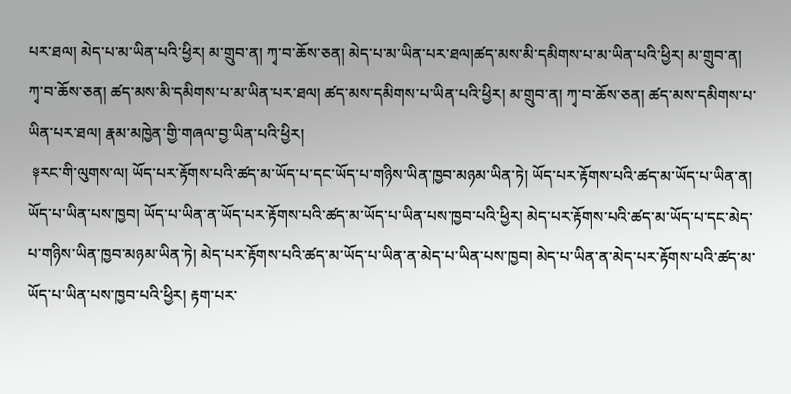པར་ཐལ། མེད་པ་མ་ཡིན་པའི་ཕྱིར། མ་གྲུབ་ན། ཀྭ་བ་ཆོས་ཅན། མེད་པ་མ་ཡིན་པར་ཐལ།ཚད་མས་མི་དམིགས་པ་མ་ཡིན་པའི་ཕྱིར། མ་གྲུབ་ན། ཀྭ་བ་ཆོས་ཅན། ཚད་མས་མི་དམིགས་པ་མ་ཡིན་པར་ཐལ། ཚད་མས་དམིགས་པ་ཡིན་པའི་ཕྱིར། མ་གྲུབ་ན། ཀྭ་བ་ཆོས་ཅན། ཚད་མས་དམིགས་པ་ཡིན་པར་ཐལ། རྣམ་མཁྱེན་གྱི་གཞལ་བྱ་ཡིན་པའི་ཕྱིར།
 ༈རང་གི་ལུགས་ལ། ཡོད་པར་རྟོགས་པའི་ཚད་མ་ཡོད་པ་དང་ཡོད་པ་གཉིས་ཡིན་ཁྱབ་མཉམ་ཡིན་ཏེ། ཡོད་པར་རྟོགས་པའི་ཚད་མ་ཡོད་པ་ཡིན་ན། ཡོད་པ་ཡིན་པས་ཁྱབ། ཡོད་པ་ཡིན་ན་ཡོད་པར་རྟོགས་པའི་ཚད་མ་ཡོད་པ་ཡིན་པས་ཁྱབ་པའི་ཕྱིར། མེད་པར་རྟོགས་པའི་ཚད་མ་ཡོད་པ་དང་མེད་པ་གཉིས་ཡིན་ཁྱབ་མཉམ་ཡིན་ཏེ། མེད་པར་རྟོགས་པའི་ཚད་མ་ཡོད་པ་ཡིན་ན་མེད་པ་ཡིན་པས་ཁྱབ། མེད་པ་ཡིན་ན་མེད་པར་རྟོགས་པའི་ཚད་མ་ཡོད་པ་ཡིན་པས་ཁྱབ་པའི་ཕྱིར། རྟག་པར་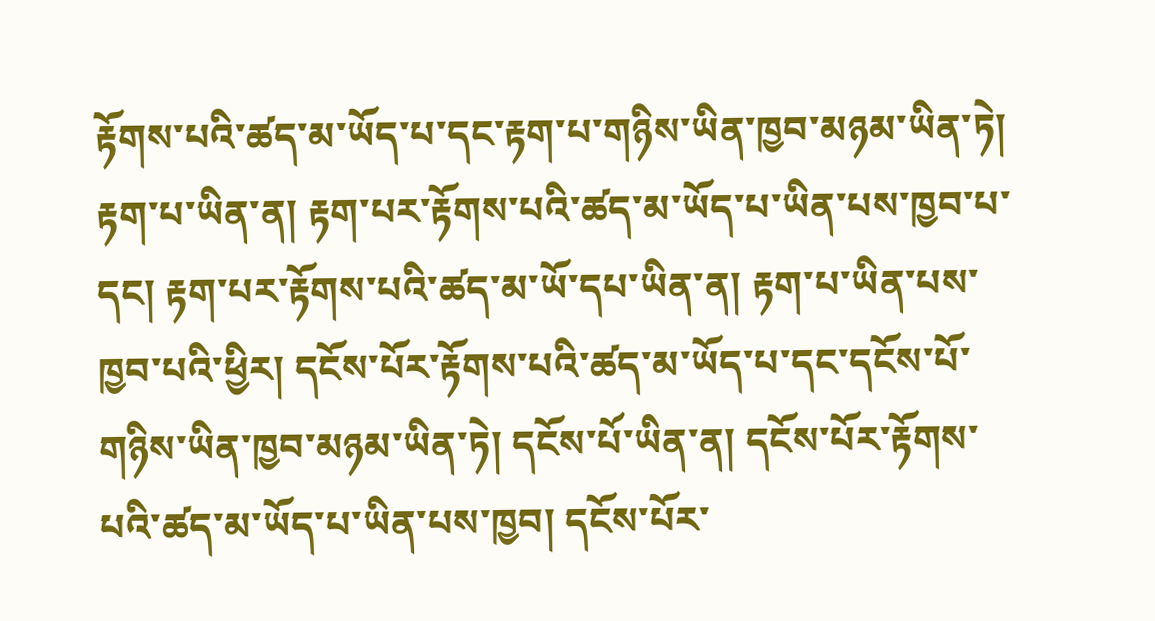རྟོགས་པའི་ཚད་མ་ཡོད་པ་དང་རྟག་པ་གཉིས་ཡིན་ཁྱབ་མཉམ་ཡིན་ཏེ། རྟག་པ་ཡིན་ན། རྟག་པར་རྟོགས་པའི་ཚད་མ་ཡོད་པ་ཡིན་པས་ཁྱབ་པ་དང། རྟག་པར་རྟོགས་པའི་ཚད་མ་ཡོ་དཔ་ཡིན་ན། རྟག་པ་ཡིན་པས་ཁྱབ་པའི་ཕྱིར། དངོས་པོར་རྟོགས་པའི་ཚད་མ་ཡོད་པ་དང་དངོས་པོ་གཉིས་ཡིན་ཁྱབ་མཉམ་ཡིན་ཏེ། དངོས་པོ་ཡིན་ན། དངོས་པོར་རྟོགས་པའི་ཚད་མ་ཡོད་པ་ཡིན་པས་ཁྱབ། དངོས་པོར་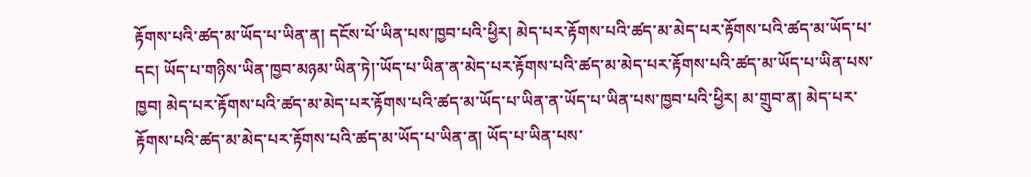རྟོགས་པའི་ཚད་མ་ཡོད་པ་ཡིན་ན། དངོས་པོ་ཡིན་པས་ཁྱབ་པའི་ཕྱིར། མེད་པར་རྟོགས་པའི་ཚད་མ་མེད་པར་རྟོགས་པའི་ཚད་མ་ཡོད་པ་དང། ཡོད་པ་གཉིས་ཡིན་ཁྱབ་མཉམ་ཡིན་ཏེ།་ཡོད་པ་ཡིན་ན་མེད་པར་རྟོགས་པའི་ཚད་མ་མེད་པར་རྟོགས་པའི་ཚད་མ་ཡོད་པ་ཡིན་པས་ཁྱབ། མེད་པར་རྟོགས་པའི་ཚད་མ་མེད་པར་རྟོགས་པའི་ཚད་མ་ཡོད་པ་ཡིན་ན་ཡོད་པ་ཡིན་པས་ཁྱབ་པའི་ཕྱིར། མ་གྲུབ་ན། མེད་པར་རྟོགས་པའི་ཚད་མ་མེད་པར་རྟོགས་པའི་ཚད་མ་ཡོད་པ་ཡིན་ན། ཡོད་པ་ཡིན་པས་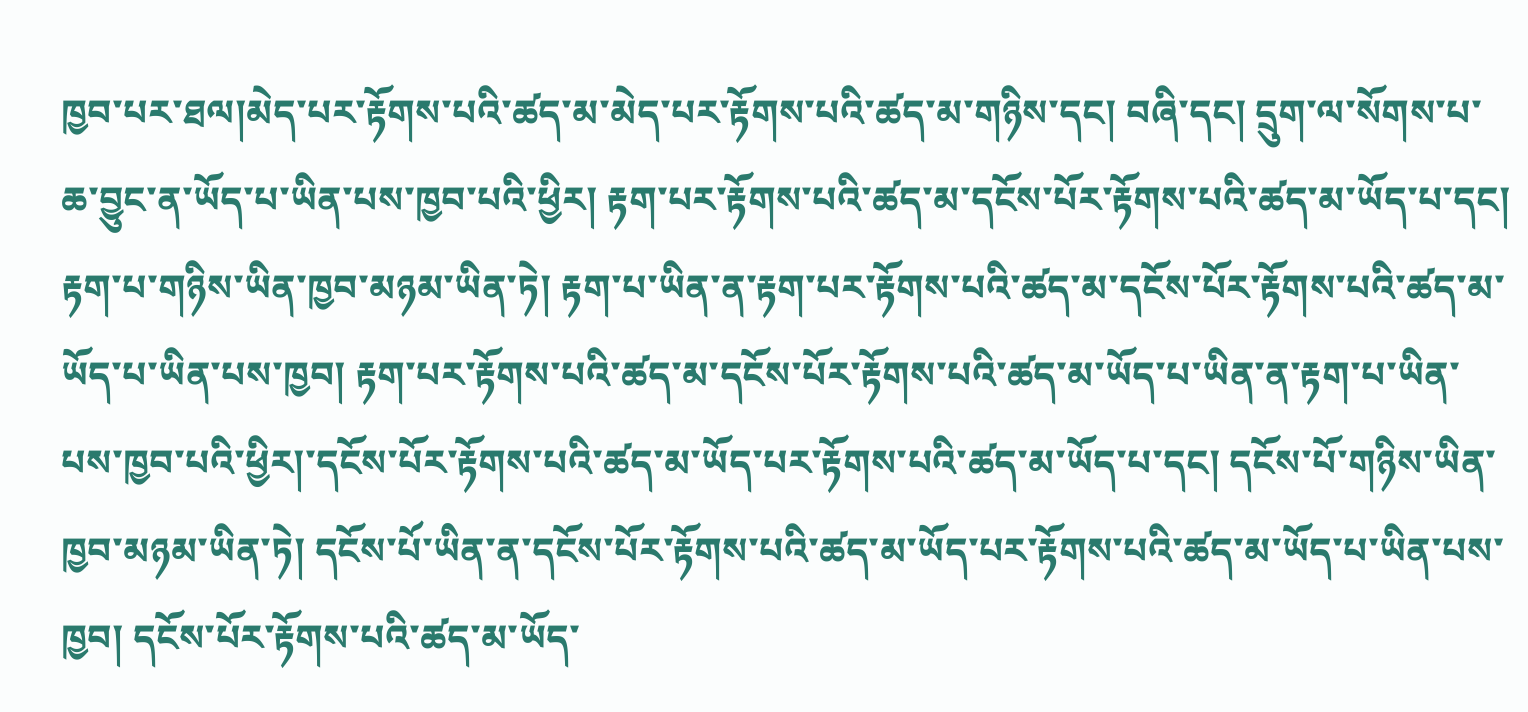ཁྱབ་པར་ཐལ།མེད་པར་རྟོགས་པའི་ཚད་མ་མེད་པར་རྟོགས་པའི་ཚད་མ་གཉིས་དང། བཞི་དང། དྲུག་ལ་སོགས་པ་ཆ་བྱུང་ན་ཡོད་པ་ཡིན་པས་ཁྱབ་པའི་ཕྱིར། རྟག་པར་རྟོགས་པའི་ཚད་མ་དངོས་པོར་རྟོགས་པའི་ཚད་མ་ཡོད་པ་དང། རྟག་པ་གཉིས་ཡིན་ཁྱབ་མཉམ་ཡིན་ཏེ། རྟག་པ་ཡིན་ན་རྟག་པར་རྟོགས་པའི་ཚད་མ་དངོས་པོར་རྟོགས་པའི་ཚད་མ་ཡོད་པ་ཡིན་པས་ཁྱབ། རྟག་པར་རྟོགས་པའི་ཚད་མ་དངོས་པོར་རྟོགས་པའི་ཚད་མ་ཡོད་པ་ཡིན་ན་རྟག་པ་ཡིན་པས་ཁྱབ་པའི་ཕྱིར།་དངོས་པོར་རྟོགས་པའི་ཚད་མ་ཡོད་པར་རྟོགས་པའི་ཚད་མ་ཡོད་པ་དང། དངོས་པོ་གཉིས་ཡིན་ཁྱབ་མཉམ་ཡིན་ཏེ། དངོས་པོ་ཡིན་ན་དངོས་པོར་རྟོགས་པའི་ཚད་མ་ཡོད་པར་རྟོགས་པའི་ཚད་མ་ཡོད་པ་ཡིན་པས་ཁྱབ། དངོས་པོར་རྟོགས་པའི་ཚད་མ་ཡོད་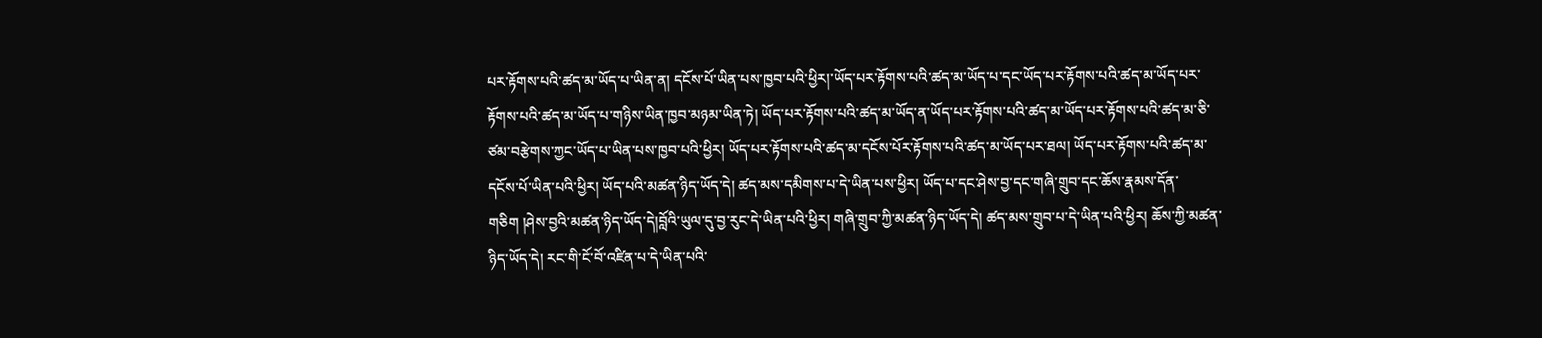པར་རྟོགས་པའི་ཚད་མ་ཡོད་པ་ཡིན་ན། དངོས་པོ་ཡིན་པས་ཁྱབ་པའི་ཕྱིར།་ཡོད་པར་རྟོགས་པའི་ཚད་མ་ཡོད་པ་དང་ཡོད་པར་རྟོགས་པའི་ཚད་མ་ཡོད་པར་རྟོགས་པའི་ཚད་མ་ཡོད་པ་གཉིས་ཡིན་ཁྱབ་མཉམ་ཡིན་ཏེ། ཡོད་པར་རྟོགས་པའི་ཚད་མ་ཡོད་ན་ཡོད་པར་རྟོགས་པའི་ཚད་མ་ཡོད་པར་རྟོགས་པའི་ཚད་མ་ཅི་ཙམ་བརྩེགས་ཀྱང་ཡོད་པ་ཡིན་པས་ཁྱབ་པའི་ཕྱིར། ཡོད་པར་རྟོགས་པའི་ཚད་མ་དངོས་པོར་རྟོགས་པའི་ཚད་མ་ཡོད་པར་ཐལ། ཡོད་པར་རྟོགས་པའི་ཚད་མ་དངོས་པོ་ཡིན་པའི་ཕྱིར། ཡོད་པའི་མཚན་ཉིད་ཡོད་དེ། ཚད་མས་དམིགས་པ་དེ་ཡིན་པས་ཕྱིར། ཡོད་པ་དང་ཤེས་བྱ་དང་གཞི་གྲུབ་དང་ཆོས་རྣམས་དོན་གཅིག །ཤེས་བྱའི་མཚན་ཉིད་ཡོད་དེ།བློའི་ཡུལ་དུ་བྱ་རུང་དེ་ཡིན་པའི་ཕྱིར། གཞི་གྲུབ་ཀྱི་མཚན་ཉིད་ཡོད་དེ། ཚད་མས་གྲུབ་པ་དེ་ཡིན་པའི་ཕྱིར། ཆོས་ཀྱི་མཚན་ཉིད་ཡོད་དེ། རང་གི་ངོ་བོ་འཛིན་པ་དེ་ཡིན་པའི་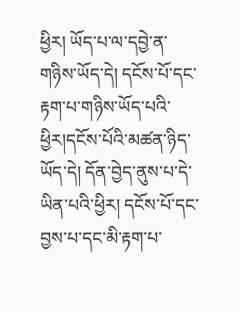ཕྱིར། ཡོད་པ་ལ་དབྱེ་ན་གཉིས་ཡོད་དེ། དངོས་པོ་དང་རྟག་པ་གཉིས་ཡོད་པའི་ཕྱིར།དངོས་པོའི་མཚན་ཉིད་ཡོད་དེ། དོན་བྱེད་ནུས་པ་དེ་ཡིན་པའི་ཕྱིར། དངོས་པོ་དང་བྱས་པ་དང་མི་རྟག་པ་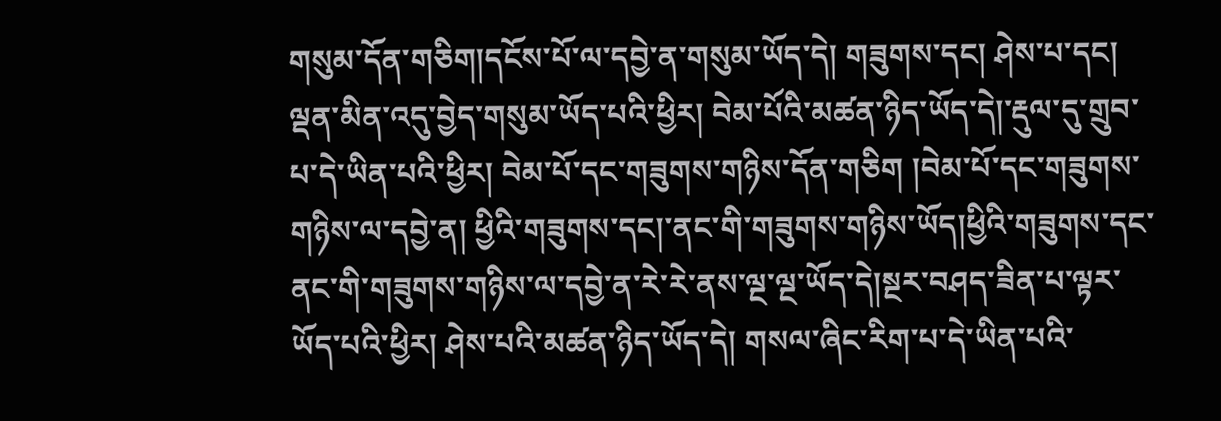གསུམ་དོན་གཅིག།དངོས་པོ་ལ་དབྱེ་ན་གསུམ་ཡོད་དེ། གཟུགས་དང། ཤེས་པ་དང། ལྡན་མིན་འདུ་བྱེད་གསུམ་ཡོད་པའི་ཕྱིར། བེམ་པོའི་མཚན་ཉིད་ཡོད་དེ།་རྡུལ་དུ་གྲུབ་པ་དེ་ཡིན་པའི་ཕྱིར། བེམ་པོ་དང་གཟུགས་གཉིས་དོན་གཅིག །བེམ་པོ་དང་གཟུགས་གཉིས་ལ་དབྱེ་ན། ཕྱིའི་གཟུགས་དང།་ནང་གི་གཟུགས་གཉིས་ཡོད།ཕྱིའི་གཟུགས་དང་ནང་གི་གཟུགས་གཉིས་ལ་དབྱེ་ན་རེ་རེ་ནས་ལྔ་ལྔ་ཡོད་དེ།སྔར་བཤད་ཟིན་པ་ལྟར་ཡོད་པའི་ཕྱིར། ཤེས་པའི་མཚན་ཉིད་ཡོད་དེ། གསལ་ཞིང་རིག་པ་དེ་ཡིན་པའི་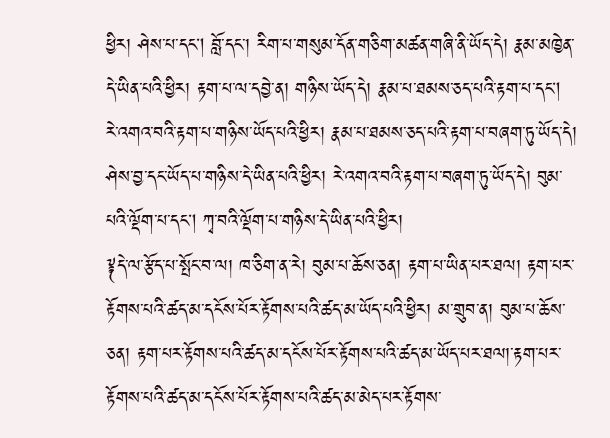ཕྱིར། ཤེས་པ་དང། བློ་དང་། རིག་པ་གསུམ་དོན་གཅིག་མཚན་གཞི་ནི་ཡོད་དེ། རྣམ་མཁྱེན་དེ་ཡིན་པའི་ཕྱིར། རྟག་པ་ལ་དབྱེ་ན། གཉིས་ཡོད་དེ། རྣམ་པ་ཐམས་ཅད་པའི་རྟག་པ་དང། རེ་འགའ་བའི་རྟག་པ་གཉིས་ཡོད་པའི་ཕྱིར། རྣམ་པ་ཐམས་ཅད་པའི་རྟག་པ་བཞག་ཏུ་ཡོད་དེ། ཤེས་བྱ་དང་ཡོད་པ་གཉིས་དེ་ཡིན་པའི་ཕྱིར། རེ་འགའ་བའི་རྟག་པ་བཞག་ཏུ་ཡོད་དེ། བུམ་པའི་ལྡོག་པ་དང། ཀྭ་བའི་ལྡོག་པ་གཉིས་དེ་ཡིན་པའི་ཕྱིར།
༈དེ་ལ་རྩོད་པ་སྤོང་བ་ལ། ཁ་ཅིག་ན་རེ། བུམ་པ་ཆོས་ཅན། རྟག་པ་ཡིན་པར་ཐལ། རྟག་པར་རྟོགས་པའི་ཚད་མ་དངོས་པོར་རྟོགས་པའི་ཚད་མ་ཡོད་པའི་ཕྱིར། མ་གྲུབ་ན། བུམ་པ་ཆོས་ཅན། རྟག་པར་རྟོགས་པའི་ཚད་མ་དངོས་པོར་རྟོགས་པའི་ཚད་མ་ཡོད་པར་ཐལ།་རྟག་པར་རྟོགས་པའི་ཚད་མ་དངོས་པོར་རྟོགས་པའི་ཚད་མ་མེད་པར་རྟོགས་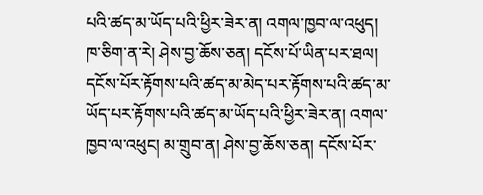པའི་ཚད་མ་ཡོད་པའི་ཕྱིར་ཟེར་ན། འགལ་ཁྱབ་ལ་འཕུད། ཁ་ཅིག་ན་རེ། ཤེས་བྱ་ཆོས་ཅན། དངོས་པོ་ཡིན་པར་ཐལ། དངོས་པོར་རྟོགས་པའི་ཚད་མ་མེད་པར་རྟོགས་པའི་ཚད་མ་ཡོད་པར་རྟོགས་པའི་ཚད་མ་ཡོད་པའི་ཕྱིར་ཟེར་ན། འགལ་ཁྱབ་ལ་འཕུང། མ་གྲུབ་ན། ཤེས་བྱ་ཆོས་ཅན། དངོས་པོར་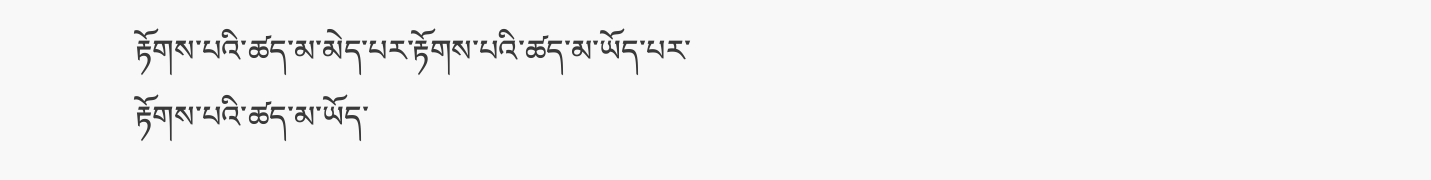རྟོགས་པའི་ཚད་མ་མེད་པར་རྟོགས་པའི་ཚད་མ་ཡོད་པར་རྟོགས་པའི་ཚད་མ་ཡོད་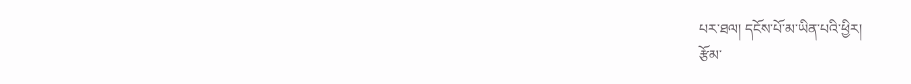པར་ཐལ། དངོས་པོ་མ་ཡིན་པའི་ཕྱིར།
རྩོམ་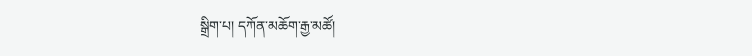སྒྲིག་པ། དཀོན་མཆོག་རྒྱ་མཚོ།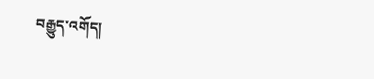བརྒྱུད་འགོད།